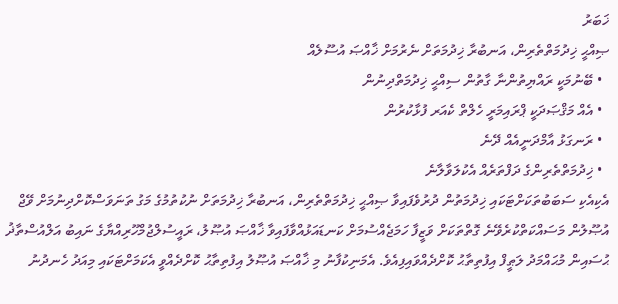ޚަބަރު
ޞިއްޙީ ޚިދުމަތްތެރިން، އަނބުރާ ޚިދުމަތަށް ނެރުމަށް ޚާއްޞަ އުސޫލެއް
  • ބޭނުމަކީ ރައްޔިތުންނާ ގާތުން ސިއްޙީ ޚިދުމަތްދިނުން
  • އެއް މަޤްޞަދަކީ ޕްރައިމަރީ ހެލްތް ކެއަރ ފުޅާކުރުން
  • ރަނގަޅު އާމްދަނީއެއް ދޭނެ
  • ޚިދުމަތްތެރިންގެ ދަފްތަރެއް އެކުލަވާލާނެ
އެކިއެކި ސަބަބުތަކަށްޓަކައި ޚިދުމަތުން ދުރުވެފައިވާ ޞިއްޙީ ޚިދުމަތްތެރިން، އަނބުރާ ޚިދުމަތަށް ނުކުތުމުގެ މަގު ތަނަވަސްކޮށްދިނުމަށް ވޭޖް އުޞޫލުން މަސައްކަތްކުރެވޭނެ ގޮތްތަކަށް ވަޒީފާ ހަމަޖެއްސުމަށް ކަނޑައަޅުއްވާފައިވާ ޚާއްޞަ އުޞޫލު، ރައީސުލްޖުމްހޫރިއްޔާގެ ނައިބު އަލްއުސްތާޛު ޙުސައިން މުޙައްމަދު ލަޠީފް އިފުތިތާޙު ކޮށްދެއްވައިފިއެވެ. އެމަނިކުފާނު މި ޚާއްޞަ އުޞޫލު އިފުތިތާޙު ކޮށްދެއްވީ އެކަމަށްޓަކައި މިއަދު ހެނދުނު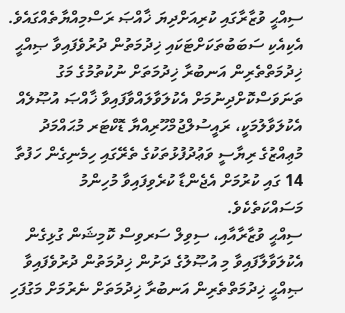ސިއްޙީ ވުޒާރާގައި ކުރިއަށްދިޔަ ޚާއްޞަ ރަސްމިއްޔާތެއްގައެވެ.
އެކިއެކި ސަބަބުތަކަށްޓަކައި ޚިދުމަތުން ދުރުވެފައިވާ ޞިއްޙީ ޚިދުމަތްތެރިން އަނބުރާ ޚިދުމަތަށް ނުކުތުމުގެ މަގު ތަނަވަސްކޮށްދިނުމަށް އެކުލަވާލައްވާފައިވާ ޚާއްޞަ އުޞޫލެއް އެކުލަވާލުމަކީ، ރައީސުލްޖުމްހޫރިއްޔާ ޑޮކްޓަރ މުޙައްމަދު މުޢިއްޒުގެ ރިޔާސީ ވަޢުދުފުޅުތަކުގެ ތެރޭގައި ހިމެނިގެން ހަފުތާ 14 ގައި ކުރުމަށް އެޖެންޑާ ކުރެވިފައިވާ މުހިންމު މަސައްކަތެކެވެ.
ސިއްޙީ ވުޒާރާއާއި، ސިވިލް ސަރވިސް ކޮމިޝަން ގުޅިގެން އެކުލަވާލާފައިވާ މި އުޞޫލުގެ ދަށުން ޚިދުމަތުން ދުރުވެފައިވާ ޞިއްޙީ ޚިދުމަތްތެރިން އަނބުރާ ޚިދުމަތަށް ނެރުމަށް މަގުފަހި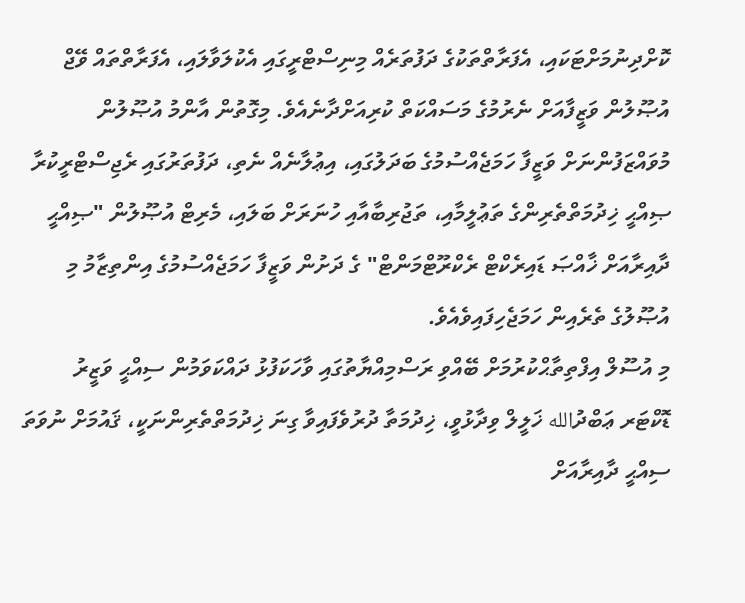ކޮށްދިނުމަށްޓަކައި، އެފަރާތްތަކުގެ ދަފުތަރެއް މިނިސްޓްރީގައި އެކުލަވާލައި، އެފަރާތްތައް ވޭޖް އުޞޫލުން ވަޒީފާއަށް ނެރުމުގެ މަސައްކަތް ކުރިއަށްދާނެއެވެ. މިގޮތުން އާންމު އުޞޫލުން މުވައްޒަފުންނަށް ވަޒީފާ ހަމަޖެއްސުމުގެ ބަދަލުގައި، އިޢުލާނެއް ނެތި، ދަފުތަރުގައި ރެޖިސްޓްރީކުރާ ޞިއްޙީ ޚިދުމަތްތެރިންގެ ތަޢުލީމާއި، ތަޖުރިބާއާއި ހުނަރަށް ބަލައި، މެރިޓް އުޞޫލުން "ޞިއްޙީ ދާއިރާއަށް ޚާއްޞަ ޑައިރެކްޓް ރެކްރޫޓްމަންޓް" ގެ ދަށުން ވަޒީފާ ހަމަޖެއްސުމުގެ އިންތިޒާމު މި އުޞޫލުގެ ތެރެއިން ހަމަޖެހިފައިވެއެވެ.
މި އުސޫލް އިފްތިތާޙްކުރުމަށް ބޭއްވި ރަސްމިއްޔާތުގައި ވާހަކަފުޅު ދައްކަވަމުން ސިއްޙީ ވަޒީރު ޑޮކްޓަރ ޢަބްދުالله ޚަލީލް ވިދާޅުވީ، ޚިދުމަތާ ދުރުވެފައިވާ ގިނަ ޚިދުމަތްތެރިންނަކީ، ޤައުމަށް ނުވަތަ ސިއްޙީ ދާއިރާއަށް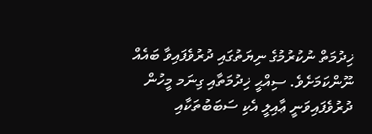ޚިދުމަތް ނުކުރުމުގެ ނިޔަތުގައި ދުރުވެފައިވާ ބައެއް ނޫންކަމަށެވެ. ސިއްޙީ ޚިދުމަތާއި ގިނަމ މީހުން ދުރުވެފައިވަނީ ޢާއިލީ އެކި ސަބަބުތަކާއި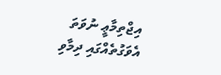އިޖްތިމާޢީ ނުވަތަ އެވަގުތެއްގައި ދިމާވި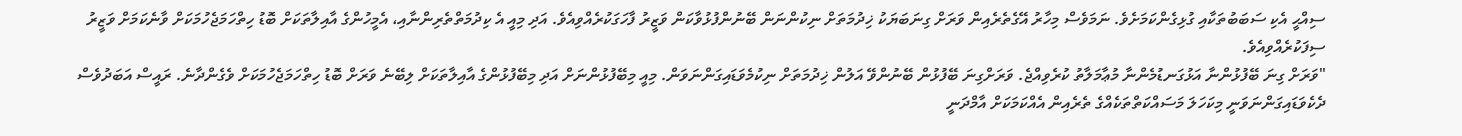ސިއްޙީ އެކި ސަބަބުތަކާއި ގުޅިގެންކަމަށެވެ. ނަމަވެސް މިހާރު އޭގެތެރެއިން ވަރަށް ގިނަބަޔަކު ޚިދުމަތަށް ނިކުންނަން ބޭނުންފުޅުވާކަން ވަޒީރު ފާހަގަކުރެއްވިއެވެ. އަދި މިއީ އެ ކިދުމަތްތެރިންނާއި، އެމީހުންގެ އާއިލާތަކަށް ބޮޑު ހިތްހަމަޖެހުމަކަށް ވާނެކަމަށް ވަޒީރު ސިފަކުރެއްވިއެވެ.
"ވަރަށް ގިނަ ބޭފުޅުންނާ އަޅުގަނޑުމެންނާ މުޢާމަލާތު ކުރެވިއްޖެ. ވަރަށްގިނަ ބޭފުޅުން ބޭނުންވޭ އަލުން ޚިދުމަތަށް ނިކުމެވަޑައިގަންނަވަން. މިއީ މިބޭފުޅުންނަށް އަދި މިބޭފުޅުންގެ އާއިލާތަކަށް ލިބޭނެ ވަރަށް ބޮޑު ހިތްހަމަޖެހުމަކަށް ވެގެންދާނެ. ރައީސް އަބަދުވެސް ދެކެވަޑައިގަންނަވަނީ މިކަހަލަ މަސައްކަތްތަކެއްގެ ތެރެއިން އެއްކަމަކަށް އާމްދަނީ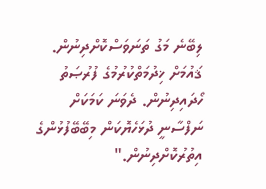ލިބޭނެ މަގު ތަނަވަސްކޮށްދިނުން. ޤައުމަށް ޚިދުމަތްކުރުމުގެ ފުރުޞަތު ހޯދައިދިނުން. ދެވަނަ ކަމަކަށް ނަފްސާނީ ދުޅަހެޔޮކަން މިބޭބޭފުޅުންގެ އިތުރުކޮށްދިނުން."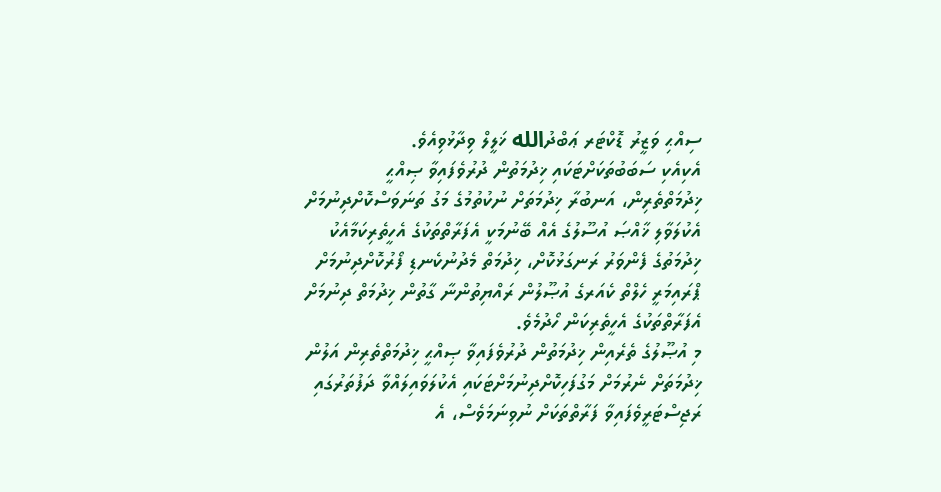ސިއްޙި ވަޒީރު ޑޮކްޓަރ ޢަބްދުالله ޚަލީލް ވިދާޅުވިއެވެ.
އެކިއެކި ސަބަބުތަކަށްޓަކައި ޚިދުމަތުން ދުރުވެފައިވާ ޞިއްޙީ ޚިދުމަތްތެރިން، އަނބުރާ ޚިދުމަތަށް ނުކުތުމުގެ މަގު ތަނަވަސްކޮށްދިނުމަށް އެކުލަވާލި ޚާއްޞަ އުސޫލުގެ އެއް ބޭނުމަކީ އެފަރާތްތަކުގެ އެހީތެރިކަމާއެކު ޚިދުމަތުގެ ފެންވަރު ރަނގަޅުކޮށް، ޚިދުމަތް މެދުނުކެނޑި ފޯރުކޮށްދިނުމަށް ޕްރައިމަރީ ހެލްތް ކެއަރގެ އުޞޫލުން ރައްޔިތުންނާ ގާތުން ޚިދުމަތް ދިނުމަށް އެފަރާތްތަކުގެ އެހީތެރިކަން ހޯދުމެވެ.
މި އުޞޫލުގެ ތެރެއިން ޚިދުމަތުން ދުރުވެފައިވާ ޞިއްޙީ ޚިދުމަތްތެރިން އަލުން ޚިދުމަތަށް ނެރުމަށް މަގުފަހިކޮށްދިނުމަށްޓަކައި އެކުލަވައިލައްވާ ދަފުތަރުގައި ރަޖިސްޓަރީވެފައިވާ ފަރާތްތަކަށް ނުވިނަމަވެސް، އެ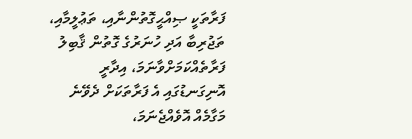ފަރާތަކީ ޞިއްޙީގޮތުންނާއި، ތަޢުލީމާއި، ތަޖުރިބާ އަދި ހުނަރުގެ ގޮތުން ޤާބިލު ފަރާތެއްކަމަށްވާނަމަ، އިދާރީ އޮނިގަނޑުގައި އެ ފަރާތަކަށް ދެވޭނެ މަގާމެއް އޮވެއްޖެނަމަ،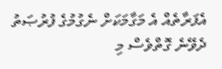އެފަރާތެއް އެ މަގާމަކަށް ނެގުމުގެ ފުރުޞަތު ދެވޭނެ ގޮތްވެސް މި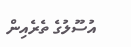އުސޫލުގެ ތެރެއިން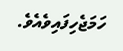ހަމަޖެހިފައިވެއެވެ.